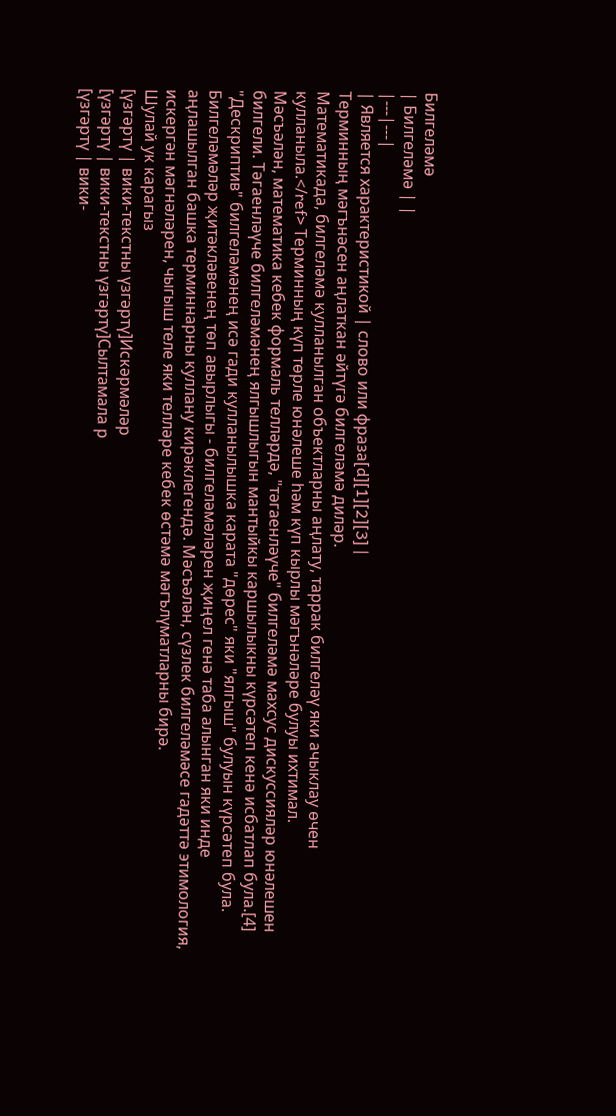Билгеләмә
| Билгеләмә | |
|---|---|
| Является характеристикой | слово или фраза[d][1][2][3] |
Терминның мәгънәсен аңлаткан әйтүгә билгеләмә диләр.
Математикада, билгеләмә кулланылган объектларны аңлату, таррак билгеләү яки ачыклау өчен кулланыла.</ref> Терминның күп төрле юнәлеше һәм күп кырлы мәгънәләре булуы ихтимал.
Мәсъәлән, математика кебек формаль телләрдә, "тәгаенләүче" билгеләмә махсус дискуссияләр юнәлешен билгели. Тәгаенләүче билгеләмәнең ялгышлыгын мантыйкы каршылыкны күрсәтеп кенә исбатлап була.[4] "Дескриптив" билгеләмәнең исә гади кулланылышка карата "дөрес" яки "ялгыш" булуын күрсәтеп була.
Билгеләмәләр җитәкләвенең төп авырлыгы - билгеләмәләрен җиңел генә таба алынган яки инде аңлашылган башка терминнарны куллану кирәклегендә. Мәсъәлән, сүзлек билгеләмәсе гадәттә этимология, искергән мәгнәләрен, чыгыш теле яки телләре кебек өстәмә мәгълүматларны бирә.
Шулай ук карагыз
[үзгәртү | вики-текстны үзгәртү]Искәрмәләр
[үзгәртү | вики-текстны үзгәртү]Сылтамала р
[үзгәртү | вики-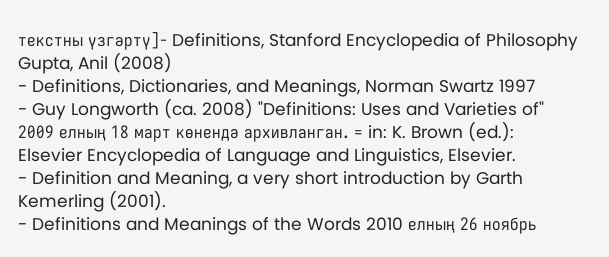текстны үзгәртү]- Definitions, Stanford Encyclopedia of Philosophy Gupta, Anil (2008)
- Definitions, Dictionaries, and Meanings, Norman Swartz 1997
- Guy Longworth (ca. 2008) "Definitions: Uses and Varieties of" 2009 елның 18 март көнендә архивланган. = in: K. Brown (ed.): Elsevier Encyclopedia of Language and Linguistics, Elsevier.
- Definition and Meaning, a very short introduction by Garth Kemerling (2001).
- Definitions and Meanings of the Words 2010 елның 26 ноябрь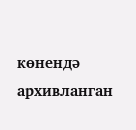көнендә архивланган